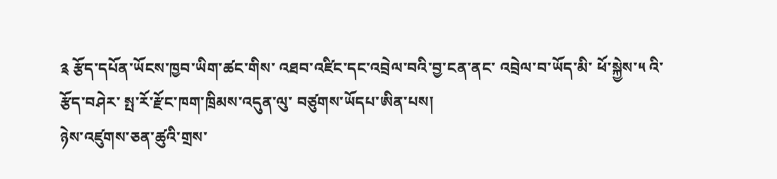༉ རྩོད་དཔོན་ཡོངས་ཁྱབ་ཡིག་ཚང་གིས་ འཐབ་འཛིང་དང་འབྲེལ་བའི་བྱ་ངན་ནང་ འབྲེལ་བ་ཡོད་མི་ ཕོ་སྐྱེས་༥ འི་རྩོད་བཤེར་ སྤ་རོ་རྫོང་ཁག་ཁྲིམས་འདུན་ལུ་ བཙུགས་ཡོདཔ་ཨིན་པས།
ཉེས་འཛུགས་ཅན་ཚུའི་གྲས་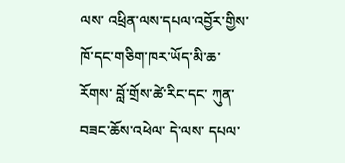ལས་ འཕྲིན་ལས་དཔལ་འབྱོར་གྱིས་ ཁོ་དང་གཅིག་ཁར་ཡོད་མི་ཆ་རོགས་ བློ་གྲོས་ཚེ་རིང་དང་ ཀུན་བཟང་ཆོས་འཕེལ་ དེ་ལས་ དཔལ་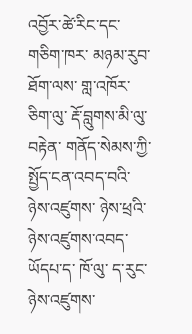འབྱོར་ཚེ་རིང་དང་གཅིག་ཁར་ མཉམ་རུབ་ཐོག་ལས་ གླ་འཁོར་ཅིག་ལུ་ རྡོ་བླུགས་མི་ལུ་བརྟེན་ གནོད་སེམས་ཀྱི་ སྤྱོད་ངན་འབད་བའི་ཉེས་འཛུགས་ ཉེས་ཕྲའི་ཉེས་འཛུགས་འབད་ཡོདཔ་ད་ ཁོ་ལུ་ ད་རུང་ ཉེས་འཛུགས་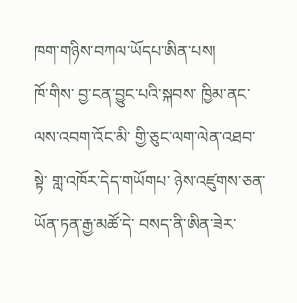ཁག་གཉིས་བཀལ་ཡོདཔ་ཨིན་པས།
ཁོ་གིས་ བྱ་ངན་བྱུང་པའི་སྐབས་ ཁྱིམ་ནང་ལས་འབག་འོང་མི་ གྱི་ཅུང་ལག་ལེན་འཐབ་སྟེ་ གླ་འཁོར་དེད་གཡོགཔ་ ཉེས་འཛུགས་ཅན་ ཡོན་ཏན་རྒྱ་མཚོ་དེ་ བསད་ནི་ཨིན་ཟེར་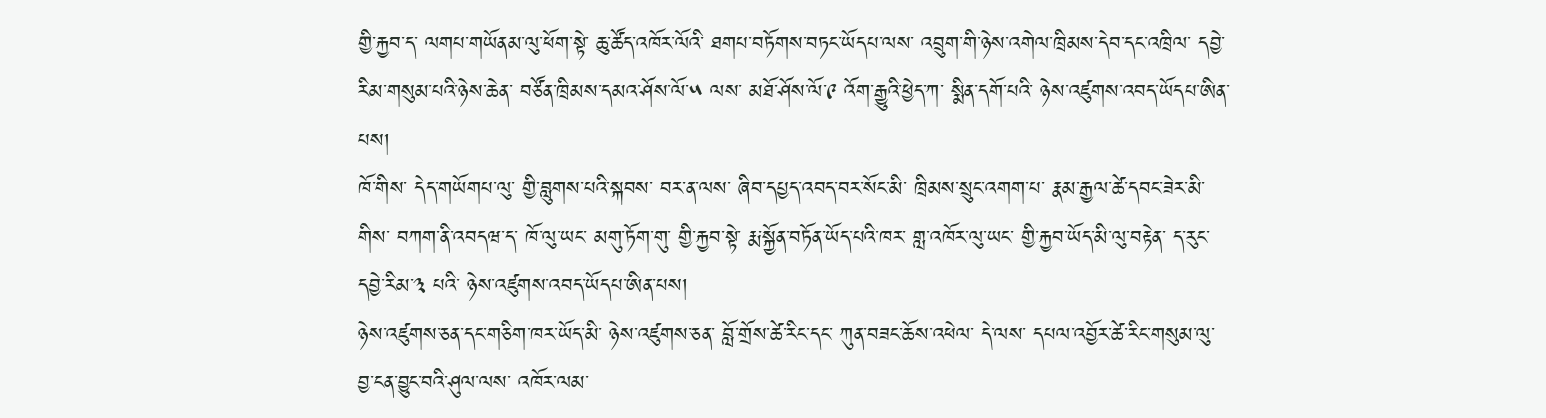གྱི་རྐྱབ་ད་ ལགཔ་གཡོནམ་ལུ་ཕོག་སྟེ་ ཆུ་ཚོད་འཁོར་ལོའི་ ཐགཔ་བཏོགས་བཏང་ཡོདཔ་ལས་ འབྲུག་གི་ཉེས་འགེལ་ཁྲིམས་དེབ་དང་འཁྲིལ་ དབྱེ་རིམ་གསུམ་པའི་ཉེས་ཆེན་ བཙོན་ཁྲིམས་དམའ་ཤོས་ལོ་༥ ལས་ མཐོ་ཤོས་ལོ་༩ འོག་རྒྱུའི་ཕྱེད་ཀ་ སྨིན་དགོ་པའི་ ཉེས་འཛུགས་འབད་ཡོདཔ་ཨིན་པས།
ཁོ་གིས་ དེད་གཡོགཔ་ལུ་ གྱི་བླུགས་པའི་སྐབས་ བར་ན་ལས་ ཞིབ་དཔྱད་འབད་བར་སོང་མི་ ཁྲིམས་སྲུང་འགག་པ་ རྣམ་རྒྱལ་ཚེ་དབང་ཟེར་མི་གིས་ བཀག་ནི་འབདཝ་ད་ ཁོ་ལུ་ཡང་ མགུ་ཏོག་གུ་ གྱི་རྐྱབ་སྟེ་ རྨ་སྐྱོན་བཏོན་ཡོད་པའི་ཁར་ གླ་འཁོར་ལུ་ཡང་ གྱི་རྐྱབ་ཡོད་མི་ལུ་བརྟེན་ ད་རུང་ དབྱེ་རིམ་༣ པའི་ ཉེས་འཛུགས་འབད་ཡོདཔ་ཨིན་པས།
ཉེས་འཛུགས་ཅན་དང་གཅིག་ཁར་ཡོད་མི་ ཉེས་འཛུགས་ཅན་ བློ་གྲོས་ཚེ་རིང་དང་ ཀུན་བཟང་ཆོས་འཕེལ་ དེ་ལས་ དཔལ་འབྱོར་ཚེ་རིང་གསུམ་ལུ་ བྱ་ངན་བྱུང་བའི་ཤུལ་ལས་ འཁོར་ལམ་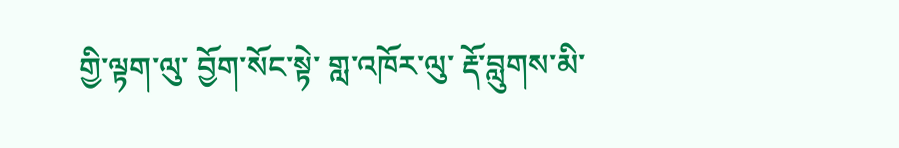གྱི་ལྟག་ལུ་ བྱོག་སོང་སྟེ་ གླ་འཁོར་ལུ་ རྡོ་བླུགས་མི་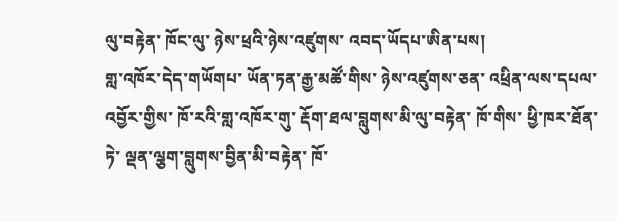ལུ་བརྟེན་ ཁོང་ལུ་ ཉེས་ཕྲའི་ཉེས་འཛུགས་ འབད་ཡོདཔ་ཨིན་པས།
གླ་འཁོར་དེད་གཡོགཔ་ ཡོན་ཏན་རྒྱ་མཚོ་གིས་ ཉེས་འཛུགས་ཅན་ འཕྲིན་ལས་དཔལ་འབྱོར་གྱིས་ ཁོ་རའི་གླ་འཁོར་གུ་ རྡོག་ཐལ་བླུགས་མི་ལུ་བརྟེན་ ཁོ་གིས་ ཕྱི་ཁར་ཐོན་ཏེ་ ལྡན་ལྕག་བླུགས་བྱིན་མི་བརྟེན་ ཁོ་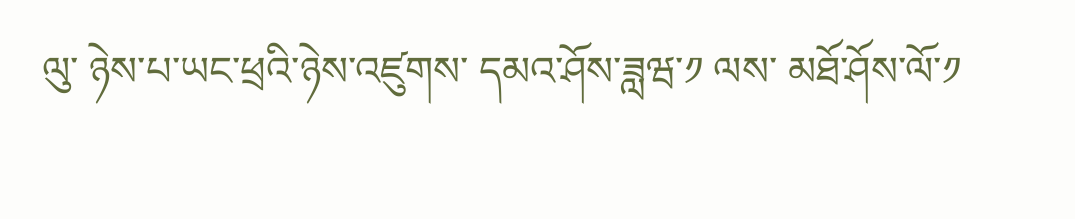ལུ་ ཉེས་པ་ཡང་ཕྲའི་ཉེས་འཛུགས་ དམའ་ཤོས་ཟླཝ་༡ ལས་ མཐོ་ཤོས་ལོ་༡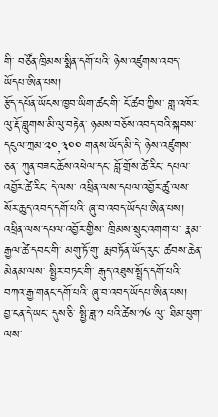གི་ བཙོན་ཁྲིམས་སྨིན་དགོ་པའི་ ཉེས་འཛུགས་འབད་ཡོདཔ་ཨིན་པས།
རྩོད་དཔོན་ཡོངས་ཁྱབ་ཡིག་ཚང་གི་ ངོ་ཚབ་ཀྱིས་ གླ་འཁོར་ལུ་རྡོ་བླུགས་མི་ལུ་བརྟེན་ ཉམས་བཅོས་འབད་བའི་སྐབས་ དངུལ་ཀྲམ་༢༠,༣༠༠ གནས་ཡོད་མི་དེ་ ཉེས་འཛུགས་ཅན་ ཀུན་བཟང་ཆོས་འཕེལ་དང་ བློ་གྲོས་ཚེ་རིང་ དཔལ་འབྱོར་ཚེ་རིང་ དེ་ལས་ འཕྲིན་ལས་དཔལ་འབྱོར་ཚུ་ལས་ སོར་ཆུད་འབད་དགོ་པའི་ ཞུ་བ་འབད་ཡོདཔ་ཨིན་པས།
འཕྲིན་ལས་དཔལ་འབྱོར་གྱིས་ ཁྲིམས་སྲུང་འགག་པ་ རྣམ་རྒྱལ་ཚེ་དབང་གི་ མགུ་ཏོ་གུ་ རྨ་བཏོན་ཡོད་རུང་ ཚབས་ཆེན་མེནམ་ལས་ སྤྱིར་བཏང་གི་ རྒུད་འཐུས་སྤྲོད་དགོ་པའི་ བཀའ་རྒྱ་གནང་དགོ་པའི་ ཞུ་བ་འབད་ཡོདཔ་ཨིན་པས།
བྱ་ངན་དེ་ཡང་ དུས་ཅི་ སྤྱི་ཟླ་༡ པའི་ཚེས་༡༦ ལུ་ ཐིམ་ཕུག་ལས་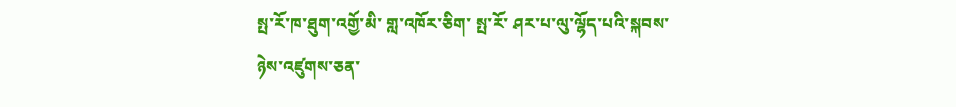སྤ་རོ་ཁ་ཐུག་འགྱོ་མི་ གླ་འཁོར་ཅིག་ སྤ་རོ་ ཤར་པ་ལུ་ལྷོད་པའི་སྐབས་ ཉེས་འཛུགས་ཅན་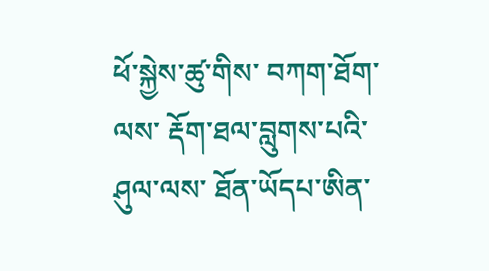ཕོ་སྐྱེས་ཚུ་གིས་ བཀག་ཐོག་ལས་ རྡོག་ཐལ་བླུགས་པའི་ཤུལ་ལས་ ཐོན་ཡོདཔ་ཨིན་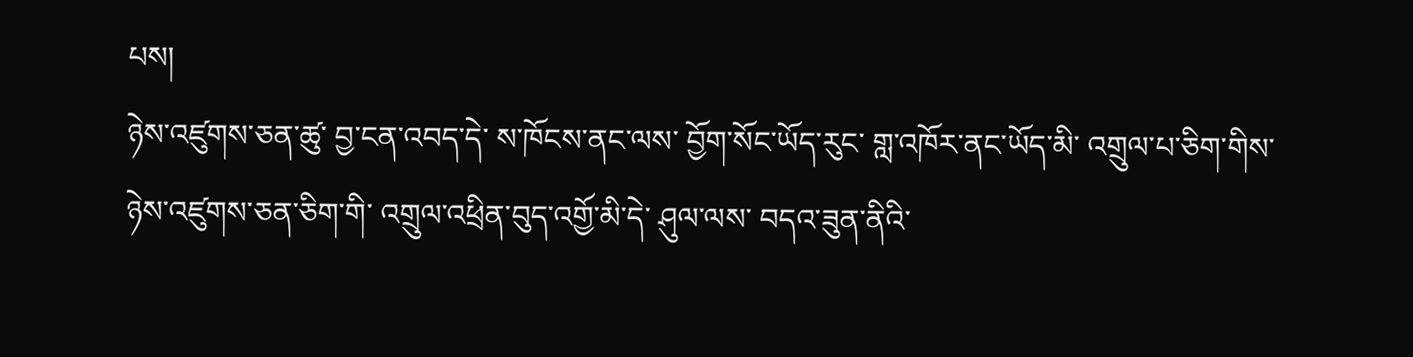པས།
ཉེས་འཛུགས་ཅན་ཚུ་ བྱ་ངན་འབད་དེ་ ས་ཁོངས་ནང་ལས་ བྱོག་སོང་ཡོད་རུང་ གླ་འཁོར་ནང་ཡོད་མི་ འགྲུལ་པ་ཅིག་གིས་ ཉེས་འཛུགས་ཅན་ཅིག་གི་ འགྲུལ་འཕྲིན་བུད་འགྱོ་མི་དེ་ ཤུལ་ལས་ བདའ་ཟུན་ནིའི་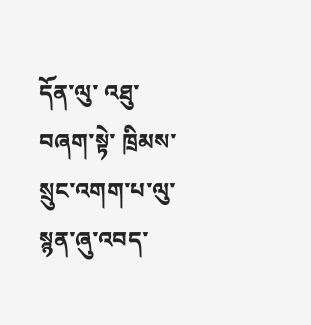དོན་ལུ་ འཐུ་བཞག་སྟེ་ ཁྲིམས་སྲུང་འགག་པ་ལུ་ སྙན་ཞུ་འབད་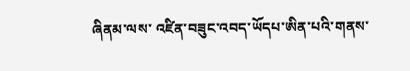ཞིནམ་ལས་ འཛིན་བཟུང་འབད་ཡོདཔ་ཨིན་པའི་གནས་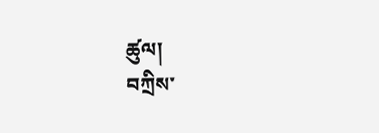ཚུལ།
བཀྲིས་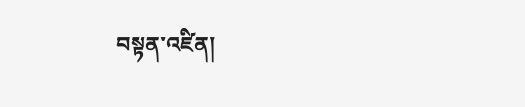བསྟན་འཛིན།